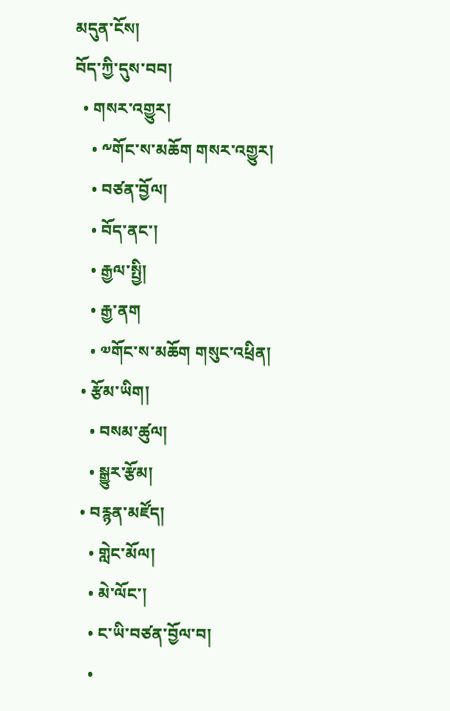མདུན་ངོས།
བོད་ཀྱི་དུས་བབ།
  • གསར་འགྱུར།
    • ༸གོང་ས་མཆོག གསར་འགྱུར།
    • བཙན་བྱོལ།
    • བོད་ནང་།
    • རྒྱལ་སྤྱི།
    • རྒྱ་ནག
    • ༧གོང་ས་མཆོག གསུང་འཕྲིན།
  • རྩོམ་ཡིག།
    • བསམ་ཚུལ།
    • སྒྱུར་རྩོམ།
  • བརྙན་མཛོད།
    • གླེང་མོལ།
    • མེ་ལོང་།
    • ང་ཡི་བཙན་བྱོལ་བ།
    •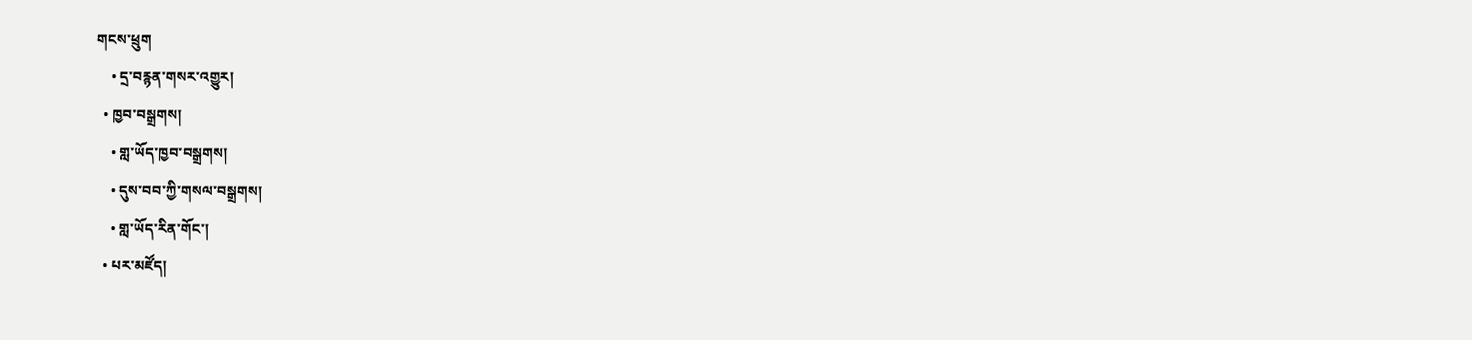གངས་ཕྲུག
    • དྲ་བརྙན་གསར་འགྱུར།
  • ཁྱབ་བསྒྲགས།
    • གླ་ཡོད་ཁྱབ་བསྒྲགས།
    • དུས་བབ་ཀྱི་གསལ་བསྒྲགས།
    • གླ་ཡོད་རིན་གོང་།
  • པར་མཛོད།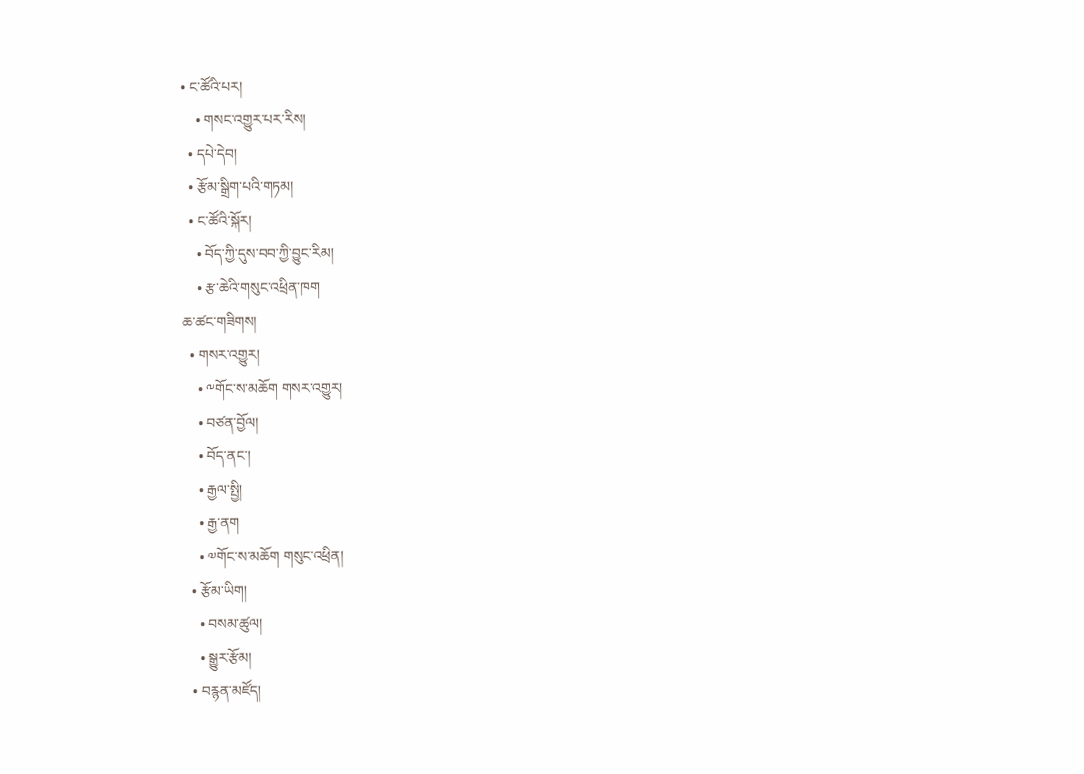• ང་ཚོའི་པར།
    • གསང་འགྱུར་པར་རིས།
  • དཔེ་དེབ།
  • རྩོམ་སྒྲིག་པའི་གཏམ།
  • ང་ཚོའི་སྐོར།
    • བོད་ཀྱི་དུས་བབ་ཀྱི་བྱུང་རིམ།
    • རྩ་ཆེའི་གསུང་འཕྲིན་ཁག
ཆ་ཚང་གཟིགས།
  • གསར་འགྱུར།
    • ༸གོང་ས་མཆོག གསར་འགྱུར།
    • བཙན་བྱོལ།
    • བོད་ནང་།
    • རྒྱལ་སྤྱི།
    • རྒྱ་ནག
    • ༧གོང་ས་མཆོག གསུང་འཕྲིན།
  • རྩོམ་ཡིག།
    • བསམ་ཚུལ།
    • སྒྱུར་རྩོམ།
  • བརྙན་མཛོད།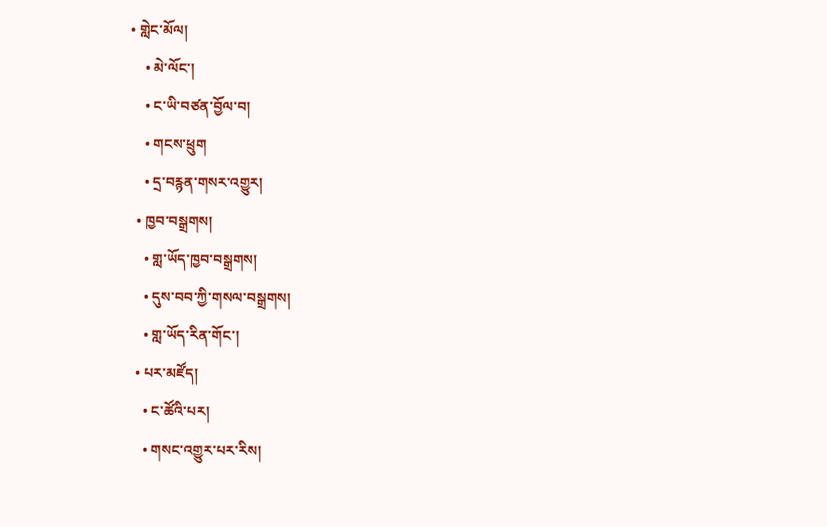• གླེང་མོལ།
    • མེ་ལོང་།
    • ང་ཡི་བཙན་བྱོལ་བ།
    • གངས་ཕྲུག
    • དྲ་བརྙན་གསར་འགྱུར།
  • ཁྱབ་བསྒྲགས།
    • གླ་ཡོད་ཁྱབ་བསྒྲགས།
    • དུས་བབ་ཀྱི་གསལ་བསྒྲགས།
    • གླ་ཡོད་རིན་གོང་།
  • པར་མཛོད།
    • ང་ཚོའི་པར།
    • གསང་འགྱུར་པར་རིས།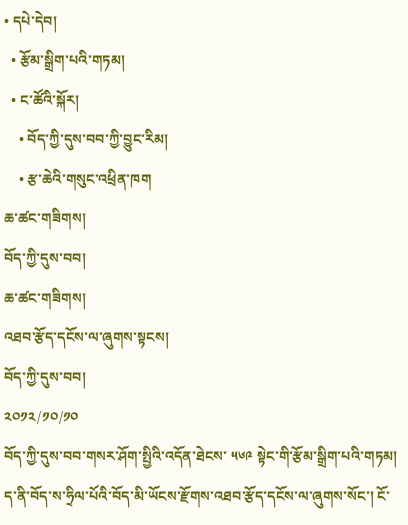• དཔེ་དེབ།
  • རྩོམ་སྒྲིག་པའི་གཏམ།
  • ང་ཚོའི་སྐོར།
    • བོད་ཀྱི་དུས་བབ་ཀྱི་བྱུང་རིམ།
    • རྩ་ཆེའི་གསུང་འཕྲིན་ཁག
ཆ་ཚང་གཟིགས།
བོད་ཀྱི་དུས་བབ།
ཆ་ཚང་གཟིགས།
འཐབ་རྩོད་དངོས་ལ་ཞུགས་སྟངས།
བོད་ཀྱི་དུས་བབ།
༢༠༡༢/༡༠/༡༠
བོད་ཀྱི་དུས་བབ་གསར་ཤོག་སྤྱིའི་འདོན་ཐེངས་ ༥༦༩ སྟེང་གི་རྩོམ་སྒྲིག་པའི་གཏམ།
ད་ནི་བོད་ས་ཧྲིལ་པོའི་བོད་མི་ཡོངས་རྫོགས་འཐབ་རྩོད་དངོས་ལ་ཞུགས་སོང་། ངོ་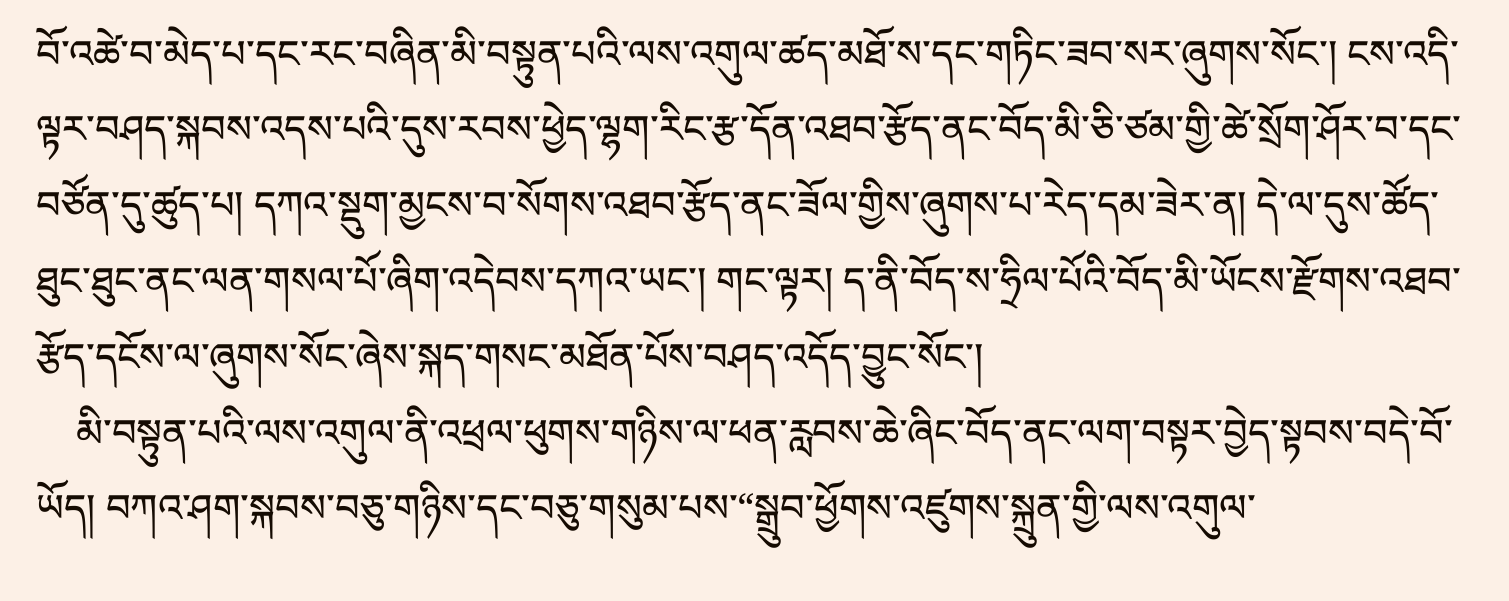བོ་འཚེ་བ་མེད་པ་དང་རང་བཞིན་མི་བསྟུན་པའི་ལས་འགུལ་ཚད་མཐོ་ས་དང་གཏིང་ཟབ་སར་ཞུགས་སོང་། ངས་འདི་ལྟར་བཤད་སྐབས་འདས་པའི་དུས་རབས་ཕྱེད་ལྷག་རིང་རྩ་དོན་འཐབ་རྩོད་ནང་བོད་མི་ཅི་ཙམ་གྱི་ཚེ་སྲོག་ཤོར་བ་དང་བཙོན་དུ་ཚུད་པ། དཀའ་སྡུག་མྱངས་བ་སོགས་འཐབ་རྩོད་ནང་ཟོལ་གྱིས་ཞུགས་པ་རེད་དམ་ཟེར་ན། དེ་ལ་དུས་ཚོད་ཐུང་ཐུང་ནང་ལན་གསལ་པོ་ཞིག་འདེབས་དཀའ་ཡང་། གང་ལྟར། ད་ནི་བོད་ས་ཧྲིལ་པོའི་བོད་མི་ཡོངས་རྫོགས་འཐབ་རྩོད་དངོས་ལ་ཞུགས་སོང་ཞེས་སྐད་གསང་མཐོན་པོས་བཤད་འདོད་བྱུང་སོང་།
    མི་བསྟུན་པའི་ལས་འགུལ་ནི་འཕྲལ་ཕུགས་གཉིས་ལ་ཕན་རླབས་ཆེ་ཞིང་བོད་ནང་ལག་བསྟར་བྱེད་སྟབས་བདེ་བོ་ཡོད། བཀའ་ཤག་སྐབས་བཅུ་གཉིས་དང་བཅུ་གསུམ་པས་“སྒྲུབ་ཕྱོགས་འཛུགས་སྐྲུན་གྱི་ལས་འགུལ་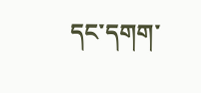དང་དགག་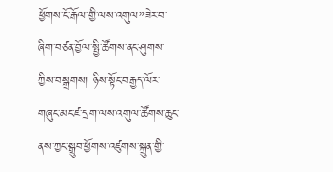ཕྱོགས་ངོ་རྒོལ་གྱི་ལས་འགུལ”ཟེར་བ་ཞིག་བཙན་བྱོལ་སྤྱི་ཚོགས་ནང་ཤུགས་ཀྱིས་བསྒྲགས། ཉིས་སྟོང་བརྒྱད་ལོར་གཞུང་མང་ཛ་དྲག་ལས་འགུལ་ཚོགས་ཆུང་ནས་ཀྱང་སྒྲུབ་ཕྱོགས་འཛུགས་སྐྲུན་གྱི་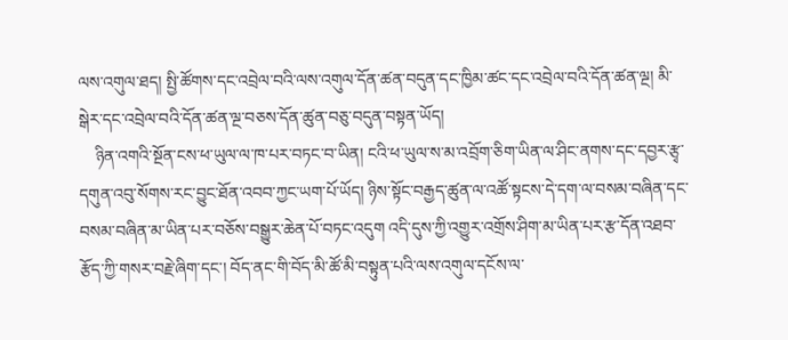ལས་འགུལ་ཐད། སྤྱི་ཚོགས་དང་འབྲེལ་བའི་ལས་འགུལ་དོན་ཚན་བདུན་དང་ཁྱིམ་ཚང་དང་འབྲེལ་བའི་དོན་ཚན་ལྔ། མི་སྒེར་དང་འབྲེལ་བའི་དོན་ཚན་ལྔ་བཅས་དོན་ཚུན་བཅུ་བདུན་བསྟན་ཡོད།
    ཉིན་འགའི་སྔོན་ངས་ཕ་ཡུལ་ལ་ཁ་པར་བཏང་བ་ཡིན། ངའི་ཕ་ཡུལ་ས་མ་འབྲོག་ཅིག་ཡིན་ལ་ཤིང་ནགས་དང་དབྱར་རྩྭ་དགུན་འབུ་སོགས་རང་བྱུང་ཐོན་འབབ་ཀྱང་ཡག་པོ་ཡོད། ཉིས་སྟོང་བརྒྱད་ཚུན་ལ་འཚོ་སྟངས་དེ་དག་ལ་བསམ་བཞིན་དང་བསམ་བཞིན་མ་ཡིན་པར་བཅོས་བསྒྱུར་ཆེན་པོ་བཏང་འདུག འདི་དུས་ཀྱི་འགྱུར་འགྲོས་ཤིག་མ་ཡིན་པར་རྩ་དོན་འཐབ་རྩོད་ཀྱི་གསར་བརྗེ་ཞིག་དང་། བོད་ནང་གི་བོད་མི་ཚོ་མི་བསྟུན་པའི་ལས་འགུལ་དངོས་ལ་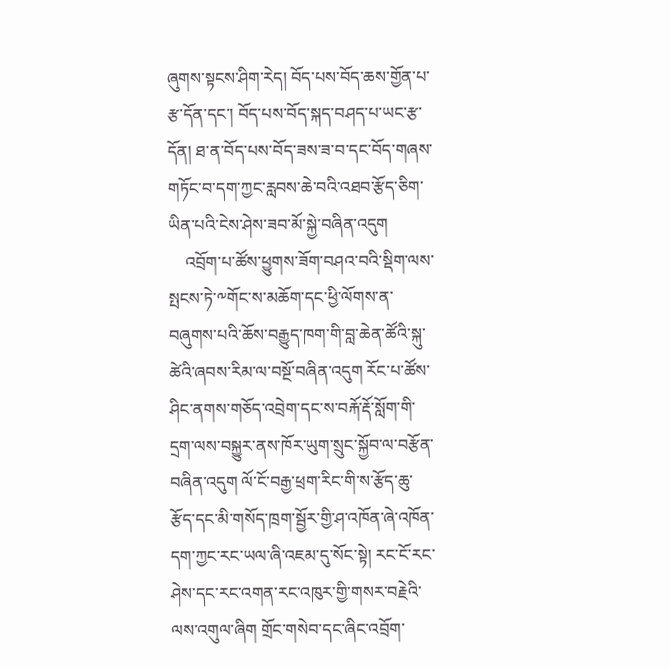ཞུགས་སྟངས་ཤིག་རེད། བོད་པས་བོད་ཆས་གྱོན་པ་རྩ་དོན་དང་། བོད་པས་བོད་སྐད་བཤད་པ་ཡང་རྩ་དོན། ཐ་ན་བོད་པས་བོད་ཟས་ཟ་བ་དང་བོད་གཞས་གཏོང་བ་དག་ཀྱང་རླབས་ཆེ་བའི་འཐབ་རྩོད་ཅིག་ཡིན་པའི་ངེས་ཤེས་ཟབ་མོ་སྐྱེ་བཞིན་འདུག
    འབྲོག་པ་ཚོས་ཕྱུགས་ཟོག་བཤའ་བའི་སྡིག་ལས་སྤངས་ཏེ་༸གོང་ས་མཆོག་དང་ཕྱི་ལོགས་ན་བཞུགས་པའི་ཆོས་བརྒྱུད་ཁག་གི་བླ་ཆེན་ཚོའི་སྐུ་ཚེའི་ཞབས་རིམ་ལ་བསྔོ་བཞིན་འདུག རོང་པ་ཚོས་ཤིང་ནགས་གཅོད་འབྲེག་དང་ས་བརྐོ་རྡོ་སློག་གི་དྲག་ལས་བསྐྱུར་ནས་ཁོར་ཡུག་སྲུང་སྐྱོབ་ལ་བརྩོན་བཞིན་འདུག ལོ་ངོ་བརྒྱ་ཕྲག་རིང་གི་ས་རྩོད་ཆུ་རྩོད་དང་མི་གསོད་ཁྲག་སྦྱོར་གྱི་ཤ་འཁོན་ཞེ་འཁོན་དག་ཀྱང་རང་ཡལ་ཞི་འཇམ་དུ་སོང་སྟེ། རང་ངོ་རང་ཤེས་དང་རང་འགན་རང་འཁུར་གྱི་གསར་བརྗེའི་ལས་འགུལ་ཞིག གྲོང་གསེབ་དང་ཞིང་འབྲོག་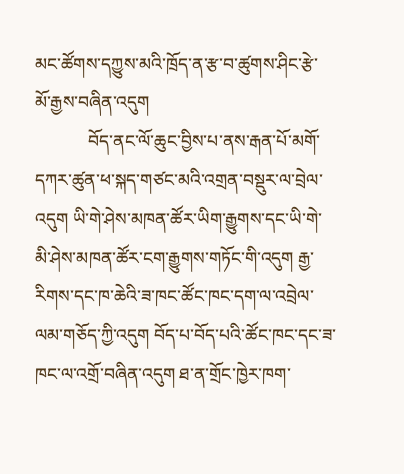མང་ཚོགས་དཀྱུས་མའི་ཁྲོད་ན་རྩ་བ་ཚུགས་ཤིང་རྩེ་མོ་རྒྱས་བཞིན་འདུག
            བོད་ནང་ལོ་ཆུང་བྱིས་པ་ནས་རྒན་པོ་མགོ་དཀར་ཚུན་ཕ་སྐད་གཙང་མའི་འགྲན་བསྡུར་ལ་བྲེལ་འདུག ཡི་གེ་ཤེས་མཁན་ཚོར་ཡིག་རྒྱུགས་དང་ཡི་གེ་མི་ཤེས་མཁན་ཚོར་ངག་རྒྱུགས་གཏོང་གི་འདུག རྒྱ་རིགས་དང་ཁ་ཆེའི་ཟ་ཁང་ཚོང་ཁང་དག་ལ་འབྲེལ་ལམ་གཅོད་ཀྱི་འདུག བོད་པ་བོད་པའི་ཚོང་ཁང་དང་ཟ་ཁང་ལ་འགྲོ་བཞིན་འདུག ཐ་ན་གྲོང་ཁྱེར་ཁག་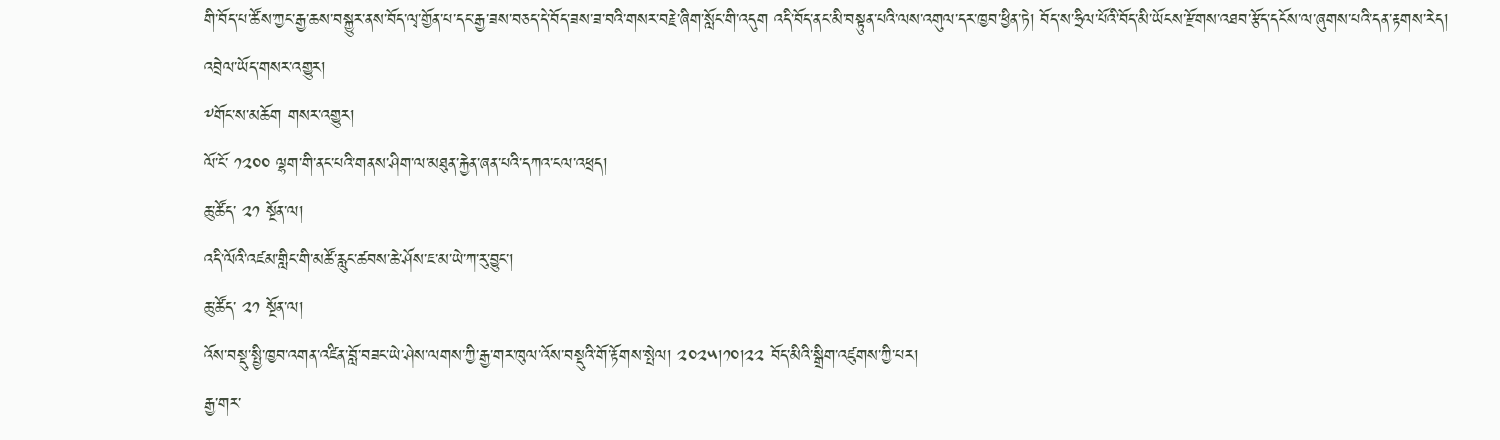གི་བོད་པ་ཚོས་ཀྱང་རྒྱ་ཆས་བསྐྱུར་ནས་བོད་ལྭ་གྱོན་པ་དང་རྒྱ་ཟས་བཅད་དེ་བོད་ཟས་ཟ་བའི་གསར་བརྗེ་ཞིག་སློང་གི་འདུག འདི་བོད་ནང་མི་བསྟུན་པའི་ལས་འགུལ་དར་ཁྱབ་ཕྱིན་ཏེ། བོད་ས་ཧྲིལ་པོའི་བོད་མི་ཡོངས་རྫོགས་འཐབ་རྩོད་དངོས་ལ་ཞུགས་པའི་དན་རྟགས་རེད།
འབྲེལ་ཡོད་གསར་འགྱུར།
༸གོང་ས་མཆོག གསར་འགྱུར།
ལོ་ངོ་ ༡༢༠༠ ལྷག་གི་ནང་པའི་གནས་ཤིག་ལ་མཐུན་རྐྱེན་ཞན་པའི་དཀའ་ངལ་འཕྲད།
ཆུ་ཚོད་ ༢༡ སྔོན་ལ།
འདི་ལོའི་འཛམ་གླིང་གི་མཚོ་རླུང་ཚབས་ཆེ་ཤོས་ཇ་མ་ཡེ་ཀ་རུ་བྱུང་།
ཆུ་ཚོད་ ༢༡ སྔོན་ལ།
འོས་བསྡུ་སྤྱི་ཁྱབ་འགན་འཛིན་བློ་བཟང་ཡེ་ཤེས་ལགས་ཀྱི་རྒྱ་གར་ཁུལ་འོས་བསྡུའི་གོ་རྟོགས་སྤེལ། ༢༠༢༥།༡༠།༢༢ བོད་མིའི་སྒྲིག་འཛུགས་ཀྱི་པར།
རྒྱ་གར་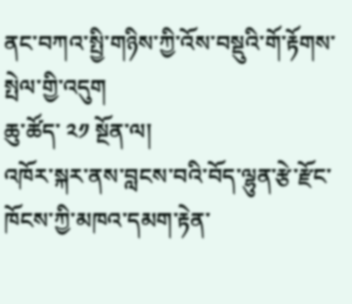ནང་བཀའ་སྤྱི་གཉིས་ཀྱི་འོས་བསྡུའི་གོ་རྟོགས་སྤེལ་གྱི་འདུག
ཆུ་ཚོད་ ༢༡ སྔོན་ལ།
འཁོར་སྐར་ནས་བླངས་བའི་བོད་ལྷུན་རྩེ་རྫོང་ཁོངས་ཀྱི་མཁའ་དམག་རྟེན་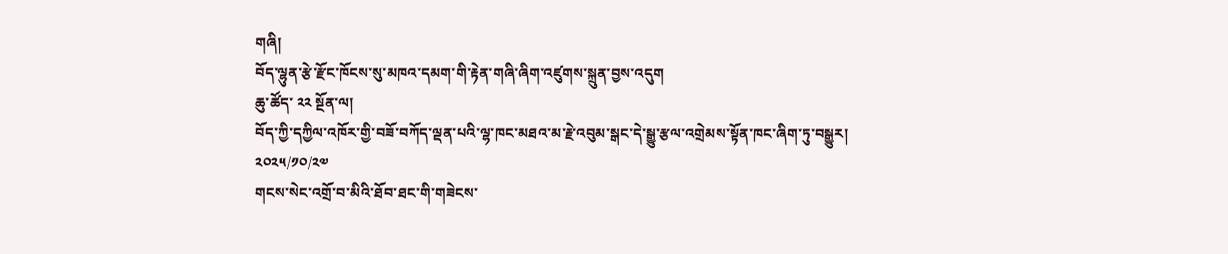གཞི།
བོད་ལྷུན་རྩེ་རྫོང་ཁོངས་སུ་མཁའ་དམག་གི་རྟེན་གཞི་ཞིག་འཛུགས་སྐྲུན་བྱས་འདུག
ཆུ་ཚོད་ ༢༢ སྔོན་ལ།
བོད་ཀྱི་དཀྱིལ་འཁོར་གྱི་བཟོ་བཀོད་ལྡན་པའི་ལྷ་ཁང་མཐའ་མ་རྗེ་འབུམ་སྒང་དེ་སྒྱུ་རྩལ་འགྲེམས་སྟོན་ཁང་ཞིག་ཏུ་བསྒྱུར།
༢༠༢༥/༡༠/༢༧
གངས་སེང་འགྲོ་བ་མིའི་ཐོབ་ཐང་གི་གཟེངས་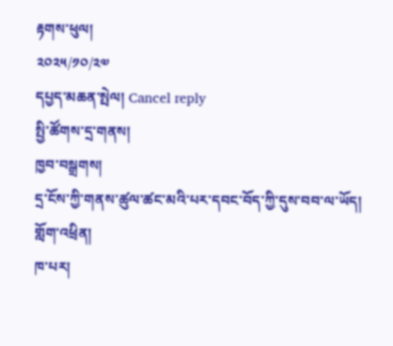རྟགས་ཕུལ།
༢༠༢༥/༡༠/༢༧
དཔྱད་མཆན་སྤེལ། Cancel reply
སྤྱི་ཚོགས་དྲ་གནས།
ཁྱབ་བསྒྲགས།
དྲ་ངོས་ཀྱི་གནས་ཚུལ་ཚང་མའི་པར་དབང་བོད་ཀྱི་དུས་བབ་ལ་ཡོད།
གློག་འཕྲིན།
ཁ་པར།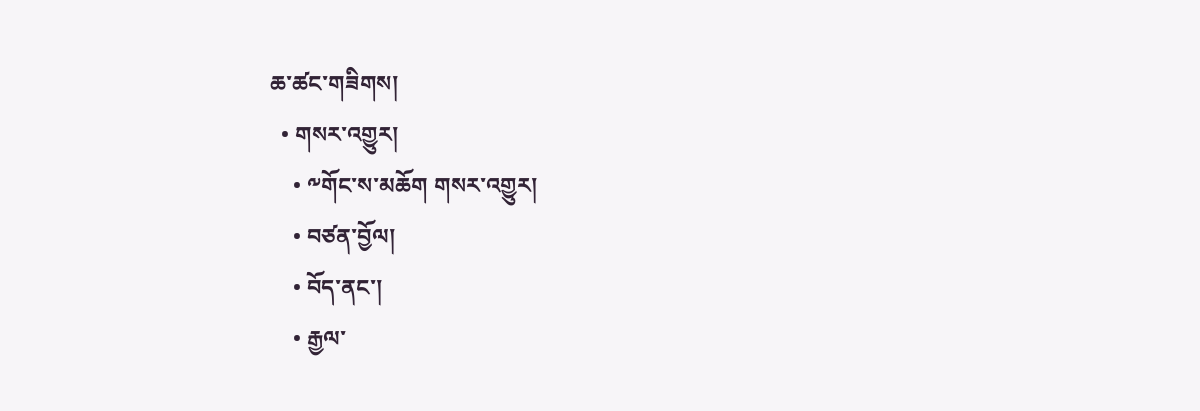ཆ་ཚང་གཟིགས།
  • གསར་འགྱུར།
    • ༸གོང་ས་མཆོག གསར་འགྱུར།
    • བཙན་བྱོལ།
    • བོད་ནང་།
    • རྒྱལ་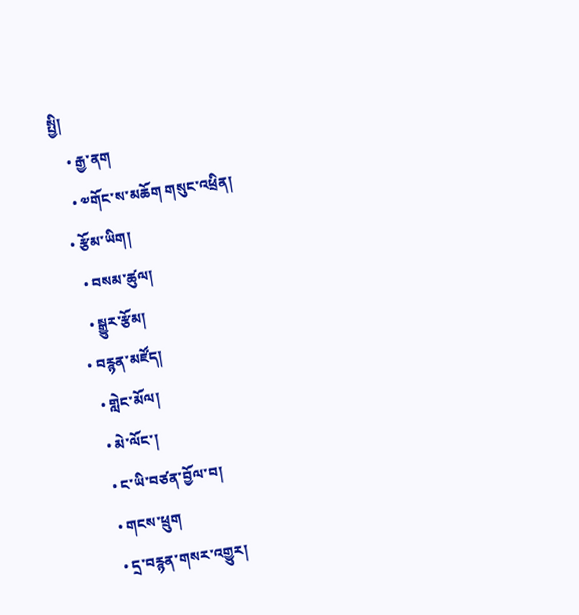སྤྱི།
    • རྒྱ་ནག
    • ༧གོང་ས་མཆོག གསུང་འཕྲིན།
  • རྩོམ་ཡིག།
    • བསམ་ཚུལ།
    • སྒྱུར་རྩོམ།
  • བརྙན་མཛོད།
    • གླེང་མོལ།
    • མེ་ལོང་།
    • ང་ཡི་བཙན་བྱོལ་བ།
    • གངས་ཕྲུག
    • དྲ་བརྙན་གསར་འགྱུར།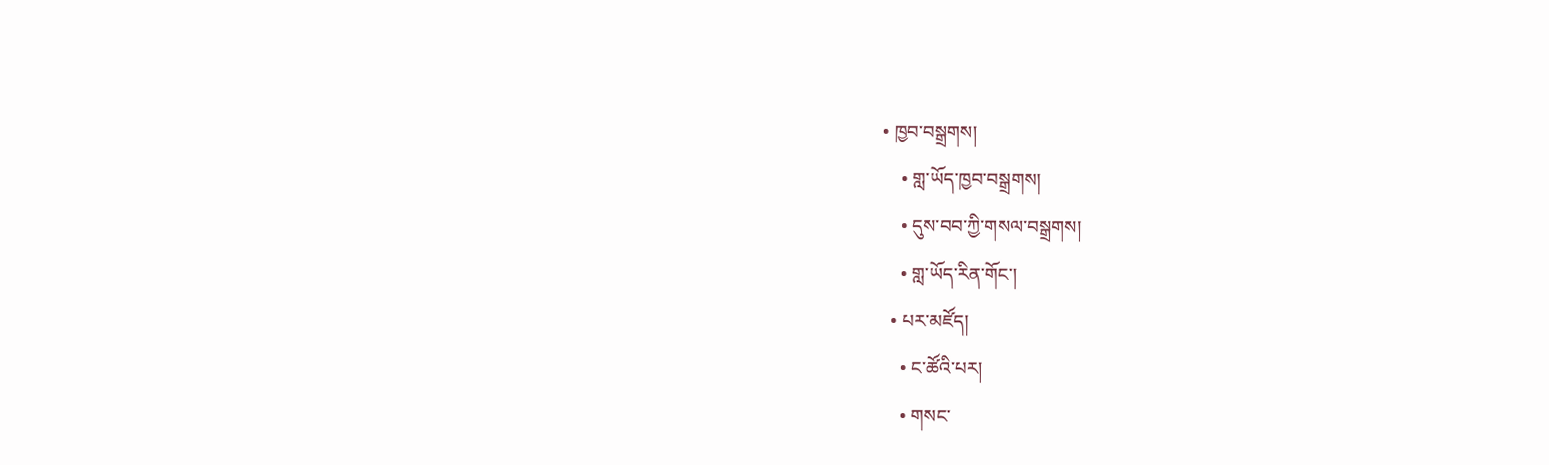• ཁྱབ་བསྒྲགས།
    • གླ་ཡོད་ཁྱབ་བསྒྲགས།
    • དུས་བབ་ཀྱི་གསལ་བསྒྲགས།
    • གླ་ཡོད་རིན་གོང་།
  • པར་མཛོད།
    • ང་ཚོའི་པར།
    • གསང་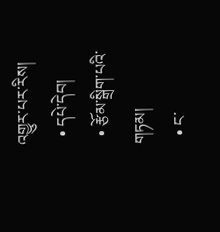འགྱུར་པར་རིས།
  • དཔེ་དེབ།
  • རྩོམ་སྒྲིག་པའི་གཏམ།
  • ང་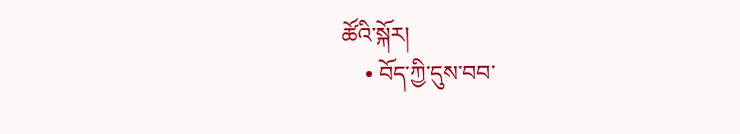ཚོའི་སྐོར།
    • བོད་ཀྱི་དུས་བབ་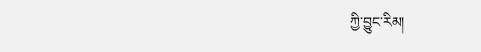ཀྱི་བྱུང་རིམ།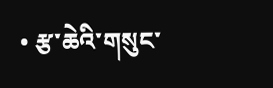• རྩ་ཆེའི་གསུང་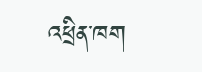འཕྲིན་ཁག